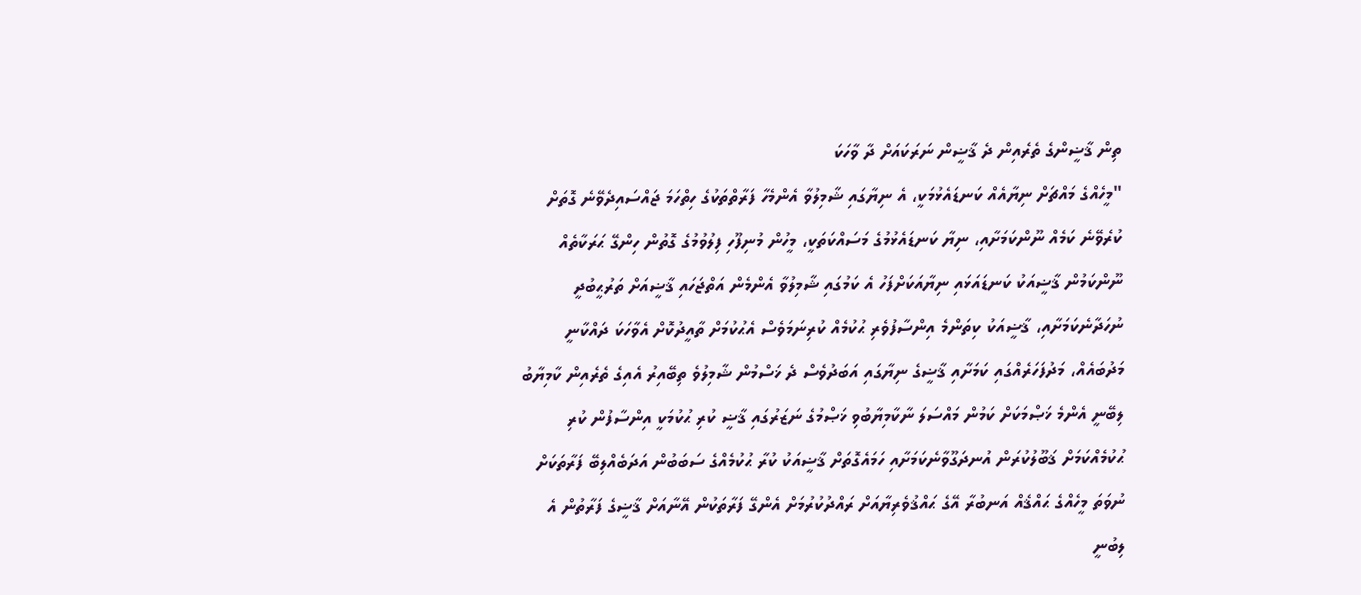ތިން ޤާޟީންގެ ތެރެއިން ދެ ޤާޟީން ނަރަކައަށް ދާ ވާހަކަ
"މީހެއްގެ މައްޗަށް ނިޔާއެއް ކަނޑައެޅުމަކީ، އެ ނިޔާގައި ޝާމިލުވާ އެންމެހާ ފަރާތްތަކުގެ ހިތްހަމަ ޖައްސައިދެވޭނެ ގޮތަށް ކުރެވޭނެ ކަމެއް ނޫންކަމަށާއި، ނިޔާ ކަނޑައެޅުމުގެ މަސައްކަތަކީ، މީހުން މުނިފޫހި ފިލުވުމުގެ ގޮތުން ހިންގޭ ޙަރަކާތެއް ނޫންކަމުން ޤާޟީއަކު ކަނޑައަޅައި ނިޔާއަކަށްފަހު އެ ކަމުގައި ޝާމިލުވާ އެންމެން އަތްޖަހައި ޤާޟީއަށް ތަރުޙީބުދީ ނުހަދާނެކަމަށާއި، ޤާޟީއަކު ކިތަންމެ އިންސާފުވެރި ޙުކުމެއް ކުރިނަމަވެސް އެޙުކުމަށް ތާއީދުކޮށް އެވާހަކަ ދައްކާނީ މަދުބައެއް، މަދުފަހަރެއްގައި ކަމަށާއި ޤާޟީގެ ނިޔާގައި އަބަދުވެސް ދެ ޚަސްމުން ޝާމިލުވެ ތިބޭއިރު އެއިގެ ތެރެއިން ކާމިޔާބު ލިބޭނީ އެންމެ ޚަޞްމަކަށް ކަމުން މައްސަލަ ނާކާމިޔާބުވި ޚަޞްމުގެ ނަޒަރުގައި ޤާޟީ ކުރި ޙުކުމަކީ އިންސާފުން ކުރި ޙުކުމެއްކަމަށް ޤަބޫލުކުރަން އުނދަގޫވާނެކަމަށާއި ހަމައެގޮތަށް ޤާޟީއަކު ކުރާ ޙުކުމެއްގެ ސަބަބުން އަދަބެއްލިބޭ ފަރާތަކަށް ނުވަތަ މީހެއްގެ ޙައްޤެއް އަނބުރާ އޭގެ ޙައްޤުވެރިޔާއަށް ރައްދުކުރުމަށް އެންގޭ ފަރާތަކުން އޭނާއަށް ޤާޟީގެ ފަރާތުން އެ ލިބުނީ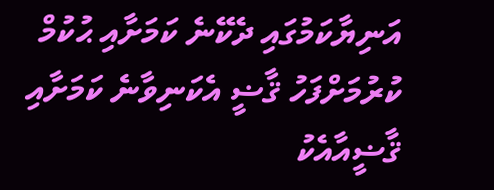އަނިޔާކަމުގައި ދެކޭނެ ކަމަށާއި ޙުކުމް ކުރުމަށްފަހު ޤާޟީ އެކަނިވާނެ ކަމަށާއި ޤާޟީއާއެކު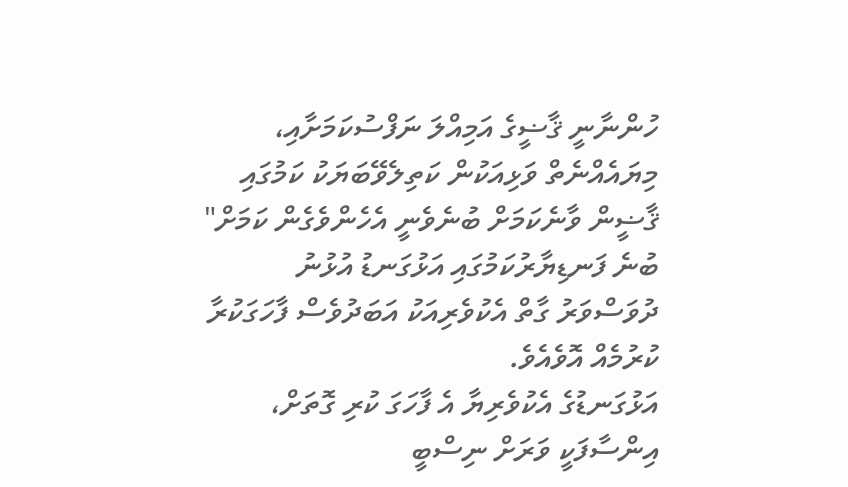ހުންނާނީ ޤާޟީގެ އަމިއްލަ ނަފްސުކަމަށާއި، މިޔައެއްނެތް ވަޅިއަކުން ކަތިލެވޭބަޔަކު ކަމުގައި ޤާޟީން ވާނެކަމަށް ބުނެވެނީ އެހެންވެގެން ކަމަށް" ބުނެ ފަނޑިޔާރުކަމުގައި އަޅުގަނޑު އުޅުނު ދުވަސްވަރު ގާތް އެކުވެރިއަކު އަބަދުވެސް ފާހަގަކުރާ ކުރުމެއް އޮވެއެވެ.
އަޅުގަނޑުގެ އެކުވެރިޔާ އެ ފާހަގަ ކުރި ގޮތަށް، އިންސާފަކީ ވަރަށް ނިސްބީ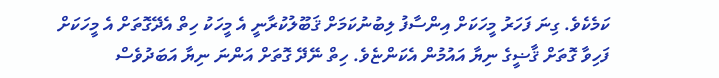ކަމެކެވެ. ގިނަ ފަހަރު މީހަކަށް އިންސާފު ލިބުނުކަމަށް ޤަބޫލުކުރާނީ އެ މީހަކު ހިތް އެދޭގޮތަށް އެ މީހަކަށް ފަހިވާ ގޮތަށް ޤާޟީގެ ނިޔާ އައުމުން އެކަންޏެވެ. ހިތް ނޭދޭ ގޮތަށް އަންނަ ނިޔާ އަބަދުވެސް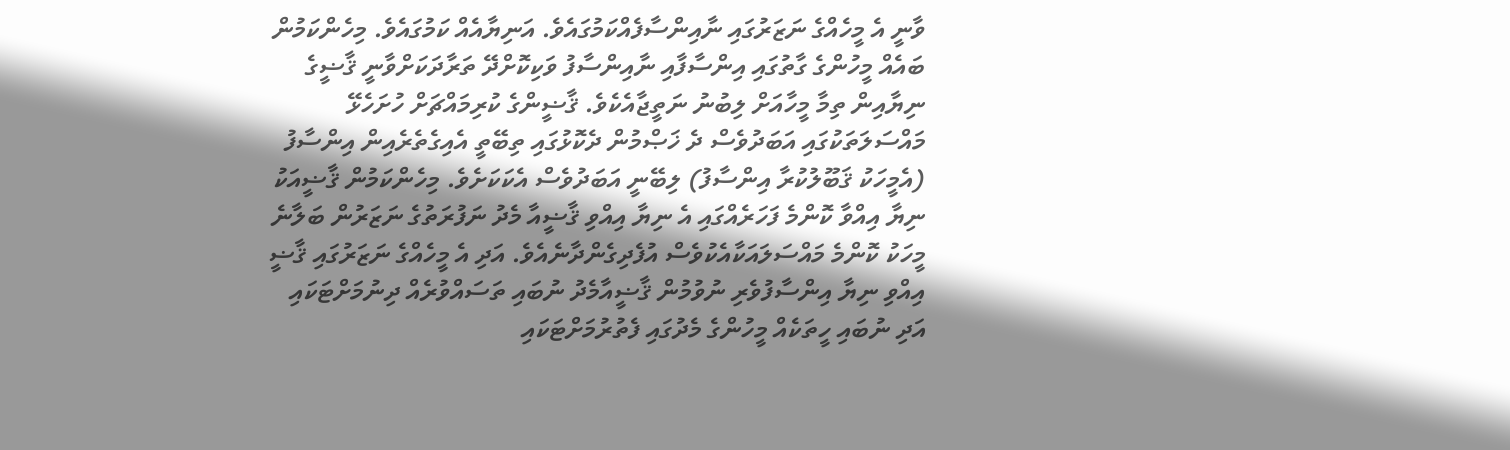ވާނީ އެ މީހެއްގެ ނަޒަރުގައި ނާއިންސާފެއްކަމުގައެވެ. އަނިޔާއެއް ކަމުގައެވެ. މިހެންކަމުން ބައެއް މީހުންގެ ގާތުގައި އިންސާފާއި ނާއިންސާފު ވަކިކޮށްދޭ ތަރާދަކަށްވާނީ ޤާޟީގެ ނިޔާއިން ތިމާ މީހާއަށް ލިބުނު ނަތީޖާއެކެވެ. ޤާޟީންގެ ކުރިމައްޗަށް ހުށަހެޅޭ މައްސަލަތަކުގައި އަބަދުވެސް ދެ ޚަޞްމުން ދެކޮޅުގައި ތިބޭތީ އެއިގެތެރެއިން އިންސާފު (އެމީހަކު ޤަބޫލުކުރާ އިންސާފު) ލިބޭނީ އަބަދުވެސް އެކަކަށެވެ. މިހެންކަމުން ޤާޟީއަކު ނިޔާ އިއްވާ ކޮންމެ ފަހަރެއްގައި އެ ނިޔާ އިއްވި ޤާޟީއާ މެދު ނަފުރަތުގެ ނަޒަރުން ބަލާނެ މީހަކު ކޮންމެ މައްސަލައަކާއެކުވެސް އުފެދިގެންދާނެއެވެ. އަދި އެ މީހެއްގެ ނަޒަރުގައި ޤާޟީ އިއްވި ނިޔާ އިންސާފުވެރި ނުވުމުން ޤާޟީއާމެދު ނުބައި ތަސައްވުރެއް ދިނުމަށްޓަކައި އަދި ނުބައި ހީތަކެއް މީހުންގެ މެދުގައި ފެތުރުމަށްޓަކައި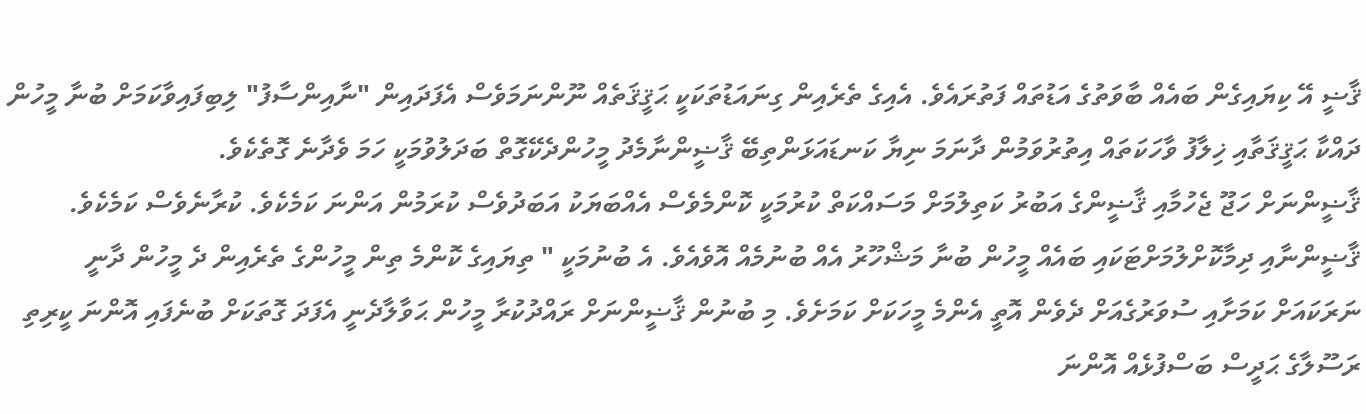ޤާޟީ އޭ ކިޔައިގެން ބައެއް ބާވަތުގެ އަޑުތައް ފަތުރައެވެ. އެއިގެ ތެރެއިން ގިނައަޑުތަކަކީ ޙަޤީޤަތެއް ނޫންނަމަވެސް އެފަދައިން "ނާއިންސާފު" ލިބިފައިވާކަމަށް ބުނާ މީހުން ދައްކާ ޙަޤީޤަތާއި ޚިލާފު ވާހަކަތައް އިތުރުވަމުން ދާނަމަ ނިޔާ ކަނޑައަޅަންތިބޭ ޤާޟީންނާމެދު މީހުންދެކޭގޮތް ބަދަލުވުމަކީ ހަމަ ވެދާނެ ގޮތެކެވެ.
ޤާޟީންނަށް ހަޖޫ ޖެހުމާއި ޤާޟީންގެ އަބުރު ކަތިލުމަށް މަސައްކަތް ކުރުމަކީ ކޮންމެވެސް އެއްބަޔަކު އަބަދުވެސް ކުރަމުން އަންނަ ކަމެކެވެ. ކުރާނެވެސް ކަމެކެވެ. ޤާޟީންނާއި ދިމާކޮށްލުމަށްޓަކައި ބައެއް މީހުން ބުނާ މަޝްހޫރު އެއް ބުނުމެއް އޮވެއެވެ. އެ ބުނުމަކީ " ތިޔައިގެ ކޮންމެ ތިން މީހުންގެ ތެރެއިން ދެ މީހުން ދާނީ ނަރަކައަށް ކަމަށާއި ސުވަރުގެއަށް ދެވެން އޮތީ އެންމެ މީހަކަށް ކަމަށެވެ. މި ބުނުން ޤާޟީންނަށް ރައްދުކުރާ މީހުން ޙަވާލާދެނީ އެފަދަ ގޮތަކަށް ބުނެފައި އޮންނަ ކީރިތި ރަސޫލާގެ ޙަދީސް ބަސްފުޅެއް އޮންނަ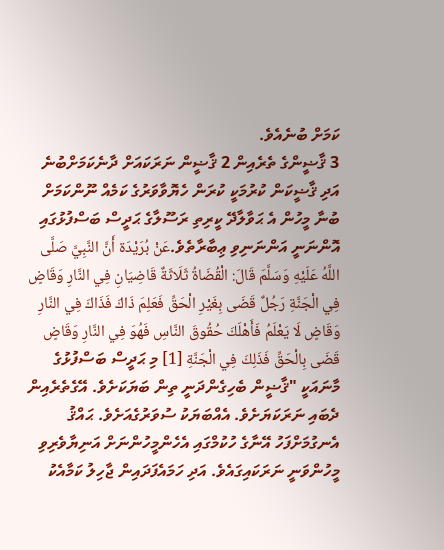ކަމަށް ބުނެއެވެ.
3 ޤާޟީންގެ ތެރެއިން 2 ޤާޟީން ނަރަކައަށް ދާނެކަމަށްބުނެ އަދި ޤާޟީކަން ކުރުމަކީ ކުރަން ހެޔޮވާވަރުގެ ކަމެއް ނޫންކަމަށް ބުނާ މީހުން އެ ޙަވާލާދޭ ކީރިތި ރަސޫލާގެ ޙަދީސް ބަސްފުޅުގައި އޮންނަނީ އަންނަނިވި ޢިބާރާތެވެ.عَنْ بُرَيْدَة أَنَّ النَّبِيَّ صَلَّى اللَّهُ عَلَيْهِ وَسَلَّمَ قَالَ: الْقُضَاةُ ثَلَاثَةٌ قَاضِيَانِ فِي النَّارِ وَقَاضٍ فِي الْجَنَّةِ رَجُلٌ قَضَى بِغَيْرِ الْحَقِّ فَعَلِمَ ذَاكَ فَذَاكَ فِي النَّارِ وَقَاضٍ لَا يَعْلَمُ فَأَهْلَكَ حُقُوقَ النَّاسِ فَهُوَ فِي النَّارِ وَقَاضٍ قَضَى بِالْحَقِّ فَذَلِكَ فِي الْجَنَّةِ [1] މި ޙަދީސް ބަސްފުޅުގެ މާނައަކީ "ޤާޟީން ބެހިގެންދަނީ ތިން ބަޔަކަށެވެ. އޭގެތެރެއިން ދެބައި ނަރަކަޔަށެވެ. އެއްބަޔަކު ސުވަރުގެއަށެވެ. ޙައްޤު އެނގުމަށްފަހު އޭނާގެ ހުކުމްގައި އެހެންމީހުންނަށް އަނިޔާވެރިވި މީހުންވަނީ ނަރަކައިގައެވެ. އަދި ހަމައެފަދައިން ޖާހިލު ކަމާއެކު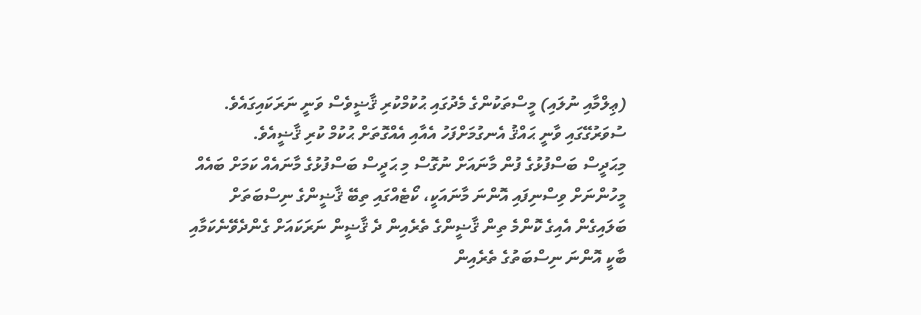(ޢިލްމާއި ނުލައި) މީސްތަކުންގެ މެދުގައި ޙުކުމްކުރި ޤާޟީވެސް ވަނީ ނަރަކައިގައެވެ. ސުވަރުގޭގައި ވާނީ ޙައްޤު އެނގުމަށްފަހު އެއާއި އެއްގޮތަށް ޙުކުމް ކުރި ޤާޟީއެވެ.
މިޙަދީސް ބަސްފުޅުގެ ފުން މާނައަށް ނުގޮސް މި ޙަދީސް ބަސްފުޅުގެ މާނައެއް ކަމަށް ބައެއް މީހުންނަށް ވިސްނިފައި އޮންނަ މާނައަކީ، ކޯޓެއްގައި ތިބޭ ޤާޟީންގެ ނިސްބަތަށް ބަލައިގެން އެއިގެ ކޮންމެ ތިން ޤާޟީންގެ ތެރެއިން ދެ ޤާޟީން ނަރަކައަށް ގެންދެވޭނެކަމާއި ބާކީ އޮންނަ ނިސްބަތުގެ ތެރެއިން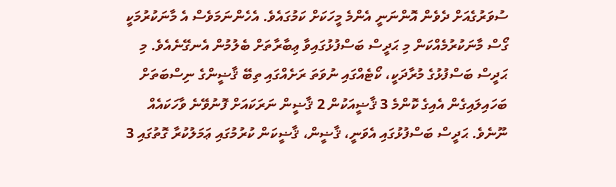ސުވަރުގެއަށް ދެވެން އޮންނަނީ އެންމެ މީހަކަށް ކަމުގައެވެ. އެހެންނަމަވެސް އެ މާނަކުރުމަކީ ގޯސް މާނަކުރުމެއްކަން މި ޙަދީސް ބަސްފުޅުގައިވާ ޢިބާރާތަށް ބެލުމުން އެނގޭނެއެވެ. މި ޙަދީސް ބަސްފުޅުގެ މުރާދަކީ، ކޯޓެއްގައި ނުވަތަ ރަށެއްގައި ތިބޭ ޤާޟީންގެ ނިސްބަތަށް ބަހައިލައިގެން އެއިގެ ކޮންމެ 3 ޤާޟީއަކުން 2 ޤާޟީން ނަރަކައަށް ފޮނުވޭނެ ވާހަކައެއް ނޫނެވެ. ޙަދީސް ބަސްފުޅުގައި އެވަނީ، ޤާޟީން، ޤާޟީކަން ކުރުމުގައި ޢަމަލުކުރާ ގޮތުގައި 3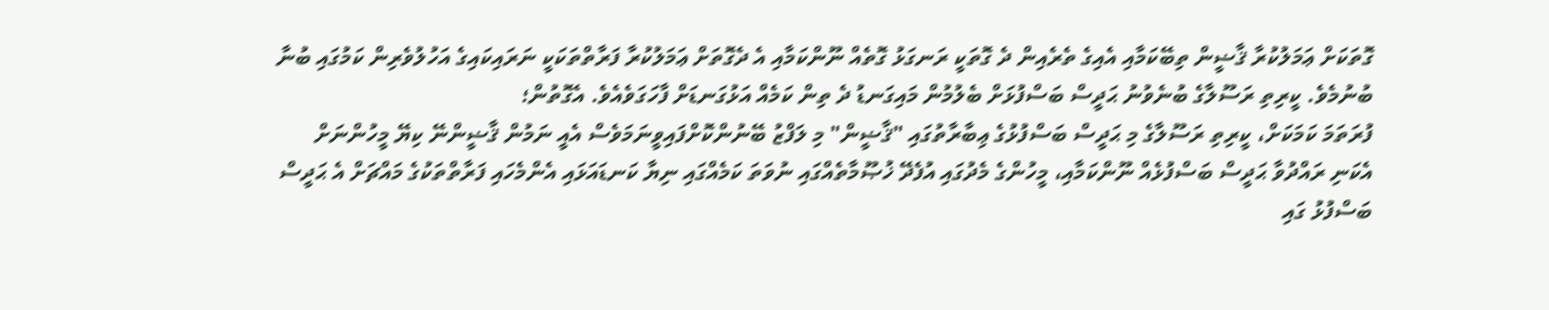ގޮތަކަށް ޢަމަލުކުރާ ޤާޟީން ތިބޭކަމާއި އެއިގެ ތެރެއިން ދެ ގޮތަކީ ރަނގަޅު ގޮތެއް ނޫންކަމާއި އެ ދެގޮތަށް ޢަމަލުކުރާ ފަރާތްތަކަކީ ނަރައިކައިގެ އަހުލުވެރިން ކަމުގައި ބުނާ ބުނުމެވެ. ކީރިތި ރަސޫލާގެ ބުނެވުނު ޙަދީސް ބަސްފުޅަށް ބެލުމުން މައިގަނޑު ދެ ތިން ކަމެއް އަޅުގަނޑަށް ފާހަގަވެއެވެ. އެގޮތުން؛
ފުރަތަމަ ކަމަކަށް، ކީރިތި ރަސޫލާގެ މި ޙަދީސް ބަސްފުޅުގެ ޢިބާރާތުގައި "ޤާޟީން" މި ލަފްޒު ބޭނުންކޮށްފައިވީނަމަވެސް އެއީ ނަމުން ޤާޟީންނޭ ކިޔޭ މީހުންނަށް އެކަނި ރައްދުވާ ޙަދީސް ބަސްފުޅެއް ނޫންކަމާއި، މީހުންގެ މެދުގައި އުފެދޭ ޚުޞޫމާތެއްގައި ނުވަތަ ކަމެއްގައި ނިޔާ ކަނޑައަޅައި އެންމެހައި ފަރާތްތަކުގެ މައްޗަށް އެ ޙަދީސް ބަސްފުޅު ގައި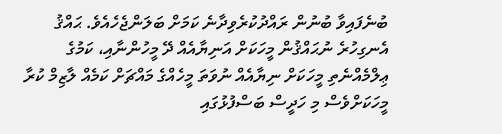ބުނެފައިވާ ބުނުން ރައްދުކުރެވިދާނެ ކަމަށް ބަލަންޖެހެއެވެ. ޙައްޤު އެނގިހުރެ ނުޙައްޤުން މީހަކަށް އަނިޔާއެއް ދޭ މީހުންނާއި، ކަމުގެ ޢިލްމެއްނެތި މީހަކަށް ނިޔާއެއް ނުވަތަ މީހެއްގެ މައްޗަށް ކަމެއް ލާޒިމް ކުރާ މީހަކަށްވެސް މި ހަދީސް ބަސްފުޅުގައި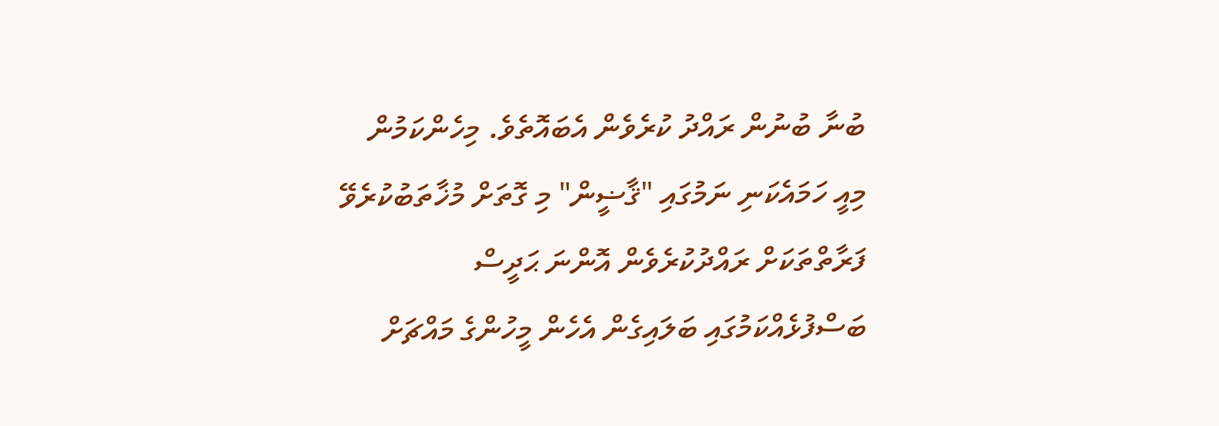ބުނާ ބުނުން ރައްދު ކުރެވެން އެބައޮތެވެ. މިހެންކަމުން މިއީ ހަމައެކަނި ނަމުގައި "ޤާޟީން" މި ގޮތަށް މުޚާތަބުކުރެވޭ ފަރާތްތަކަށް ރައްދުކުރެވެން އޮންނަ ޙަދީސް ބަސްފުޅެއްކަމުގައި ބަލައިގެން އެހެން މީހުންގެ މައްޗަށް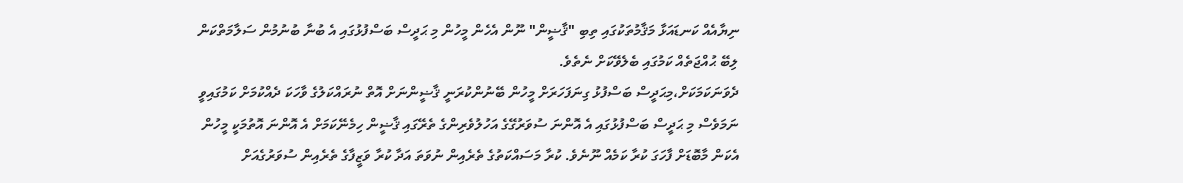ނިޔާއެއް ކަނޑައަޅާ މަޤާމުތަކުގައި ތިބި "ޤާޟީން" ނޫން އެހެން މީހުން މި ޙަދީސް ބަސްފުޅުގައި އެ ބުނާ ބުނުމުން ސަލާމަތްކަން ލިބޭ ޙުއްޖަތެއް ކަމުގައި ބެލެވޭކަށް ނެތެވެ.
ދެވަނަކަމަކަށް،މިޙަދީސް ބަސްފުޅު ގިނަފަހަރަށް މީހުން ބޭނުންކުރަނީ ޤާޟީންނަށް އޮތް ނުރައްކަލުގެ ވާހަކަ ދެއްކުމަށް ކަމުގައިވީ ނަމަވެސް މި ޙަދީސް ބަސްފުޅުގައި އެ އޮންނަ ސުވަރުގޭގެ އަހުލުވެރިންގެ ތެރޭގައި ޤާޟީން ހިމެނޭކަމަށް އެ އޮންނަ އޮތުމަކީ މީހުން އެކަން މާބޮޑަށް ފާހަގަ ކުރާ ކަމެއް ނޫނެވެ. ކުރާ މަސައްކަތުގެ ތެރެއިން ނުވަތަ އަދާ ކުރާ ވަޒީފާގެ ތެރެއިން ސުވަރުގެއަށް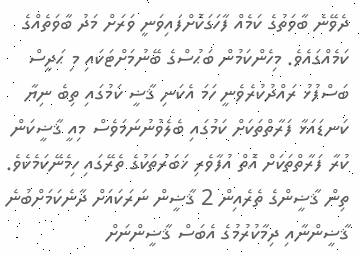ދެވޭނެ ބާވަތުގެ ކަމެއް ފާހަގަކޮށްފައިވަނީ ވަރަށް މަދު ބާވަތެއްގެ ކަމެއްގައެވެ. މިހެންކަމުން ބަޙުސްގެ ބޭނުމަށްޓަކައި މި ޙަދީސް ބަސްފުޅު ރައްދުކުރެވެނީ ހަމަ އެކަނި ޤާޟީ ކަމުގައި ތިބެ ނިޔާ ކަނޑައަޅާ ފަރާތްތަކަށް ކަމުގައި ބެލެވުނުނަމަވެސް މިއީ ޤާޟީކަން ކުރާ ފަރާތްތަކަށް އޮތް އުފާވެރި ޚަބަރުތަކުގެ ތެރޭގައި ހިމެނޭކަމެކެވެ. ތިން ޤާޟީންގެ ތެރެއިން 2 ޤާޟީން ނަރަކައަށް ދާނެކަމަށްބުނެ ޤާޟީންނާއި ދިމާކުރުމުގެ އެބަސް ޤާޟީންނަށް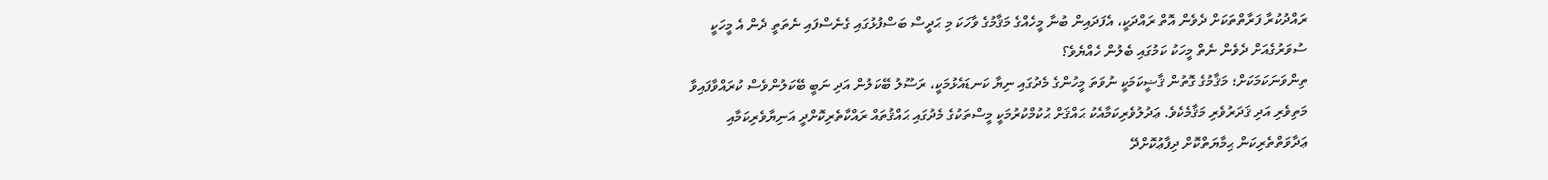ރައްދުކުރާ ފަރާތްތަކަށް ދެވެން އޮތް ރައްދަކީ، އެފަދައިން ބުނާ މީހެއްގެ މަޤާމުގެ ވާހަކަ މި ޙަދީސް ބަސްފުޅުގައި ގެނެސްފައި ނެތަތީ ދެން އެ މީހަކީ ސުވަރުގެއަށް ދެވެން ނެތް މީހަކު ކަމުގައި ބެލުން ހެއްޔެވެ؟
ތިންވަނަކަމަކަށް؛ މަޤާމުގެ ގޮތުން ޤާޟީކަމަކީ ނުވަތަ މީހުންގެ މެދުގައި ނިޔާ ކަނޑައެޅުމަކީ، ރަސޫލު ބޭކަލުން އަދި ނަބީ ބޭކަލުންވެސް ކުރައްވާފައިވާ މަތިވެރި އަދި ޤަދަރުވެރި މަޤާމެކެވެ. ޢަދުލުވެރިކަމާއެކު ޙައްޤަށް ޙުކުމްކުރުމަކީ މީސްތަކުގެ މެދުގައި ޙައްޤުތައް ރައްކާތެރިކޮށްދީ އަނިޔާވެރިކަމާއި ޢަދާވަތްތެރިކަން ޙިމާޔަތްކޮށް ދިފާޢުކޮށްދޭ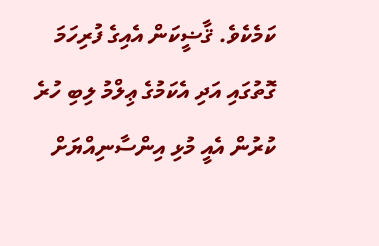ކަމެކެވެ. ޤާޟީކަން އެއިގެ ފުރިހަމަ ގޮތުގައި އަދި އެކަމުގެ ޢިލްމު ލިބި ހުރެ ކުރުން އެއީ މުޅި އިންސާނިއްޔަށް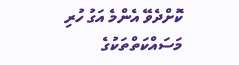ކޮށްދެވޭ އެންމެ އަގު ހުރި މަސައްކަތްތަކުގެ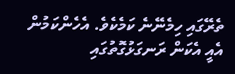ތެރޭގައި ހިމެނޭނެ ކަމެކެވެ. އެހެންކަމުން އެއީ އެކަން ރަނގަޅުގޮތުގައި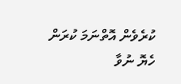ކުރެވެން އޮތްނަމަ ކުރަން ހެޔޮ ނުވާ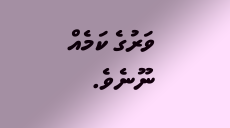ވަރުގެ ކަމެއް ނޫނެވެ.